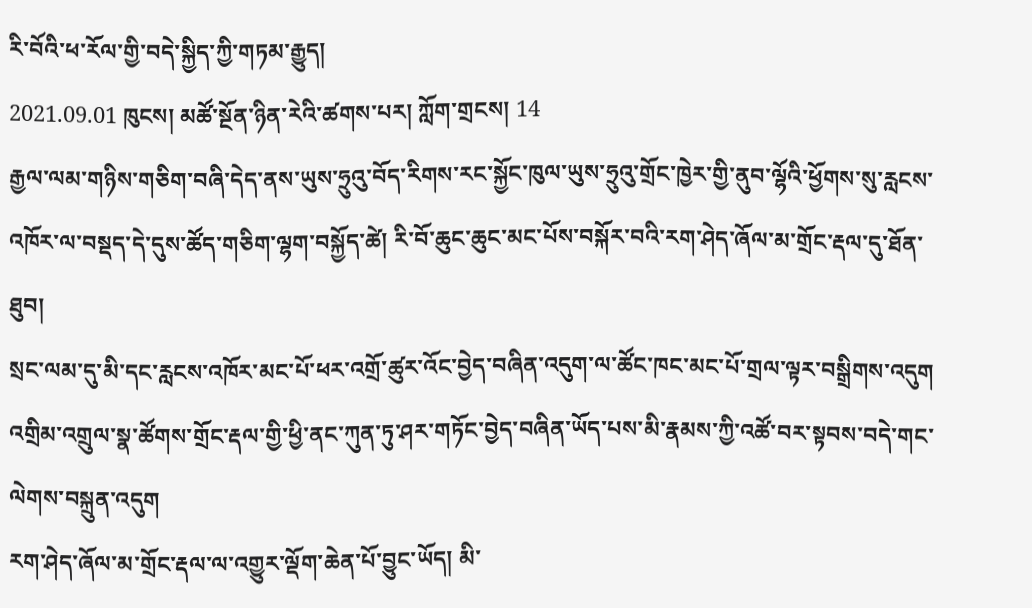རི་བོའི་ཕ་རོལ་གྱི་བདེ་སྐྱིད་ཀྱི་གཏམ་རྒྱུད།
2021.09.01 ཁུངས། མཚོ་སྔོན་ཉིན་རེའི་ཚགས་པར། ཀློག་གྲངས། 14
རྒྱལ་ལམ་གཉིས་གཅིག་བཞི་དེད་ནས་ཡུས་ཧྲུའུ་བོད་རིགས་རང་སྐྱོང་ཁུལ་ཡུས་ཧྲུའུ་གྲོང་ཁྱེར་གྱི་ནུབ་ལྷོའི་ཕྱོགས་སུ་རླངས་འཁོར་ལ་བསྡད་དེ་དུས་ཚོད་གཅིག་ལྷག་བསྐྱོད་ཚེ། རི་བོ་ཆུང་ཆུང་མང་པོས་བསྐོར་བའི་རག་ཤེད་ཞོལ་མ་གྲོང་རྡལ་དུ་ཐོན་ཐུབ།
སྲང་ལམ་དུ་མི་དང་རླངས་འཁོར་མང་པོ་ཕར་འགྲོ་ཚུར་འོང་བྱེད་བཞིན་འདུག་ལ་ཚོང་ཁང་མང་པོ་གྲལ་ལྟར་བསྒྲིགས་འདུག འགྲིམ་འགྲུལ་སྣ་ཚོགས་གྲོང་རྡལ་གྱི་ཕྱི་ནང་ཀུན་ཏུ་ཤར་གཏོང་བྱེད་བཞིན་ཡོད་པས་མི་རྣམས་ཀྱི་འཚོ་བར་སྟབས་བདེ་གང་ལེགས་བསྐྲུན་འདུག
རག་ཤེད་ཞོལ་མ་གྲོང་རྡལ་ལ་འགྱུར་ལྡོག་ཆེན་པོ་བྱུང་ཡོད། མི་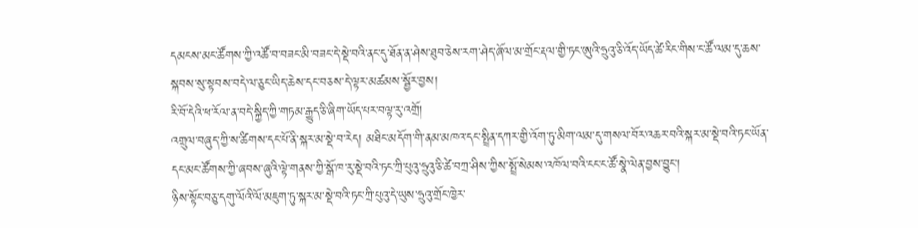དམངས་མང་ཚོགས་ཀྱི་འཚོ་བ་བཟང་མི་བཟང་དེ་སྡེ་བའི་ནང་དུ་ཐོན་ན་ཤེས་ཐུབ་ཅེས་རག་ཤེད་ཞོལ་མ་གྲོང་རྡལ་གྱི་ཏང་ཨུའི་ཧྲུའུ་ཅི་འོད་ཡོད་ཚེ་རིང་གིས་ང་ཚོ་ལམ་དུ་ཆས་སྐབས་སུ་སྟབས་བདེ་ལ་ཅུང་ཡིད་ཆེས་དང་བཅས་དེ་ལྟར་མཚམས་སྦྱོར་བྱས།
རི་བོ་དེའི་ཕ་རོལ་ན་བདེ་སྐྱིད་ཀྱི་གཏམ་རྒྱུད་ཅི་ཞིག་ཡོད་པར་བལྟ་རུ་འགྲོ།
འགྲུལ་བཞུད་ཀྱི་ས་ཚིགས་དང་པོ་ནི་སྐར་མ་སྡེ་བ་རེད། མཐིང་མདོག་གི་ནམ་མཁའ་དང་སྤྲིན་དཀར་གྱི་འོག་ཏུ་མིག་ལམ་དུ་གསལ་བོར་འཆར་བའི་སྐར་མ་སྡེ་བའི་ཏང་ཡོན་དང་མང་ཚོགས་ཀྱི་ཞབས་ཞུའི་ལྟེ་གནས་ཀྱི་སྒོ་ཁ་རུ་སྡེ་བའི་ཏང་ཀྲི་པུའུ་ཧྲུའུ་ཅི་ཚེ་བཀྲ་ཤིས་ཀྱིས་སྤྲོ་སེམས་འཁོལ་བའི་ངང་ང་ཚོ་སྣེ་ལེན་བྱས་བྱུང་།
ཉིས་སྟོང་བཅུ་དགུ་ལོའི་ལོ་མཇུག་ཏུ་སྐར་མ་སྡེ་བའི་ཏང་ཀྲི་པུའུ་དེ་ཡུས་ཧྲུའུ་གྲོང་ཁྱེར་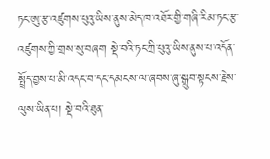ཏང་ཨུ་རྩ་འཛུགས་པུའུ་ཡིས་ནུས་མེད་ཁ་འཐོར་གྱི་གཞི་རིམ་ཏང་རྩ་འཛུགས་ཀྱི་གྲས་སུ་བཞག སྡེ་བའི་ཏང་ཀྲི་པུའུ་ཡིས་ནུས་པ་འདོན་སྤྲོད་བྱས་པ་མི་འདང་བ་དང་དམངས་ལ་ཞབས་ཞུ་སྒྲུབ་སྟངས་རྗེས་ལུས་ཡིན་པ། སྡེ་བའི་ཐུན་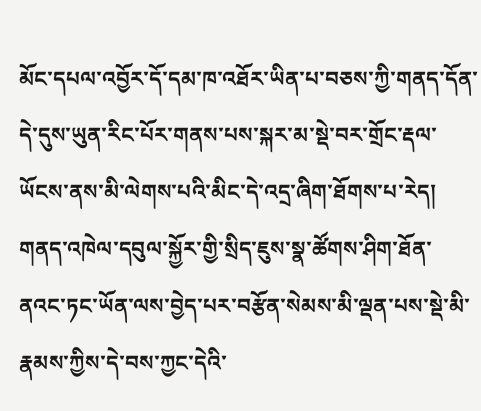མོང་དཔལ་འབྱོར་དོ་དམ་ཁ་འཐོར་ཡིན་པ་བཅས་ཀྱི་གནད་དོན་དེ་དུས་ཡུན་རིང་པོར་གནས་པས་སྐར་མ་སྡེ་བར་གྲོང་རྡལ་ཡོངས་ནས་མི་ལེགས་པའི་མིང་དེ་འདྲ་ཞིག་ཐོགས་པ་རེད།
གནད་འཁེལ་དབུལ་སྐྱོར་གྱི་སྲིད་ཇུས་སྣ་ཚོགས་ཤིག་ཐོན་ནའང་ཏང་ཡོན་ལས་བྱེད་པར་བརྩོན་སེམས་མི་ལྡན་པས་སྡེ་མི་རྣམས་ཀྱིས་དེ་བས་ཀྱང་དེའི་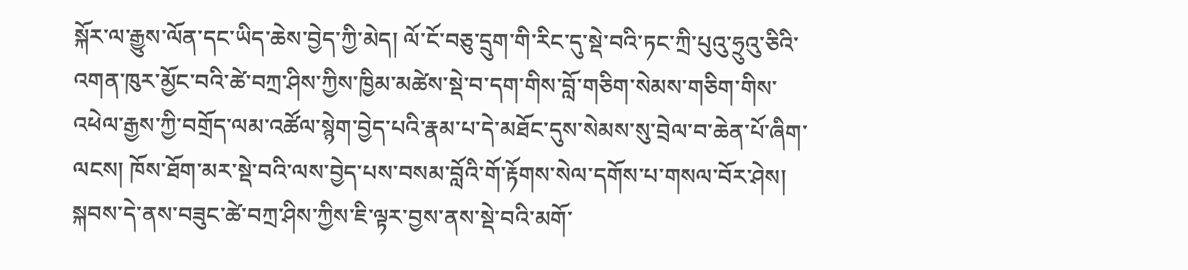སྐོར་ལ་རྒྱུས་ལོན་དང་ཡིད་ཆེས་བྱེད་ཀྱི་མེད། ལོ་ངོ་བཅུ་དྲུག་གི་རིང་དུ་སྡེ་བའི་ཏང་ཀྲི་པུའུ་ཧྲུའུ་ཅིའི་འགན་ཁུར་མྱོང་བའི་ཚེ་བཀྲ་ཤིས་ཀྱིས་ཁྱིམ་མཚེས་སྡེ་བ་དག་གིས་བློ་གཅིག་སེམས་གཅིག་གིས་འཕེལ་རྒྱས་ཀྱི་བགྲོད་ལམ་འཚོལ་སྙེག་བྱེད་པའི་རྣམ་པ་དེ་མཐོང་དུས་སེམས་སུ་བྲེལ་བ་ཆེན་པོ་ཞིག་ལངས། ཁོས་ཐོག་མར་སྡེ་བའི་ལས་བྱེད་པས་བསམ་བློའི་གོ་རྟོགས་སེལ་དགོས་པ་གསལ་བོར་ཤེས།  སྐབས་དེ་ནས་བཟུང་ཚེ་བཀྲ་ཤིས་ཀྱིས་ཇི་ལྟར་བྱས་ནས་སྡེ་བའི་མགོ་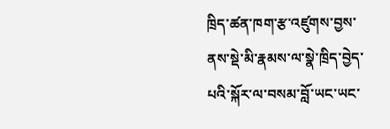ཁྲིད་ཚན་ཁག་རྩ་འཛུགས་བྱས་ནས་སྡེ་མི་རྣམས་ལ་སྣེ་ཁྲིད་བྱེད་པའི་སྐོར་ལ་བསམ་བློ་ཡང་ཡང་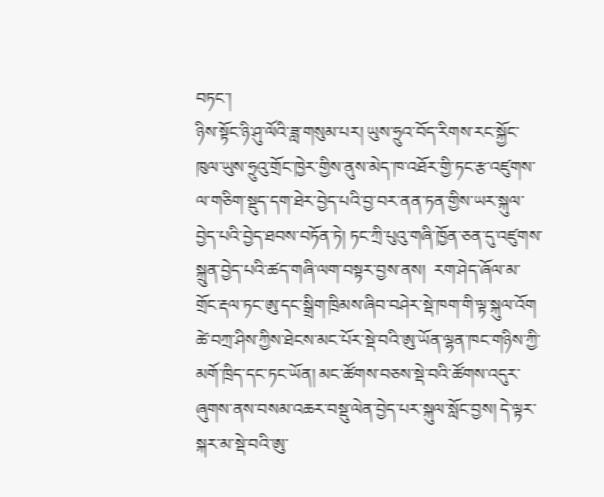བཏང་།
ཉིས་སྟོང་ཉི་ཤུ་ལོའི་ཟླ་གསུམ་པར། ཡུས་ཧྲུའ་བོད་རིགས་རང་སྐྱོང་ཁུལ་ཡུས་ཧྲུའུ་གྲོང་ཁྱེར་གྱིས་ནུས་མེད་ཁ་འཐོར་གྱི་ཏང་རྩ་འཛུགས་ལ་གཅིག་སྡུད་དག་ཐེར་བྱེད་པའི་བྱ་བར་ནན་ཏན་གྱིས་ཡར་སྐུལ་བྱེད་པའི་བྱེད་ཐབས་བཏོན་ཏེ། ཏང་ཀྲི་པུའུ་གཞི་ཁྱོན་ཅན་དུ་འཛུགས་སྐྲུན་བྱེད་པའི་ཚད་གཞི་ལག་བསྟར་བྱས་ནས།  རག་ཤེད་ཞོལ་མ་གྲོང་རྡལ་ཏང་ཨུ་དང་སྒྲིག་ཁྲིམས་ཞིབ་བཤེར་སྡེ་ཁག་གི་ལྟ་སྐུལ་འོག ཚེ་བཀྲ་ཤིས་ཀྱིས་ཐེངས་མང་པོར་སྡེ་བའི་ཨུ་ཡོན་ལྷན་ཁང་གཉིས་ཀྱི་མགོ་ཁྲིད་དང་ཏང་ཡོན། མང་ཚོགས་བཅས་སྡེ་བའི་ཚོགས་འདུར་ཞུགས་ནས་བསམ་འཆར་བསྡུ་ལེན་བྱེད་པར་སྐུལ་སློང་བྱས། དེ་ལྟར་སྐར་མ་སྡེ་བའི་ཨུ་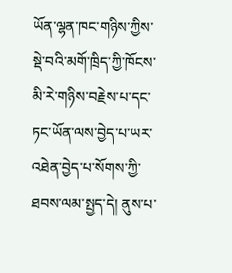ཡོན་ལྷན་ཁང་གཉིས་ཀྱིས་སྡེ་བའི་མགོ་ཁྲིད་ཀྱི་ཁོངས་མི་རེ་གཉིས་བརྗེས་པ་དང་ཏང་ཡོན་ལས་བྱེད་པ་ཡར་འཐེན་བྱེད་པ་སོགས་ཀྱི་ཐབས་ལམ་སྤྱད་དེ། ནུས་པ་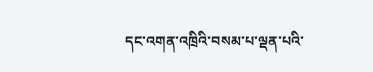དང་འགན་འཁྲིའི་བསམ་པ་ལྡན་པའི་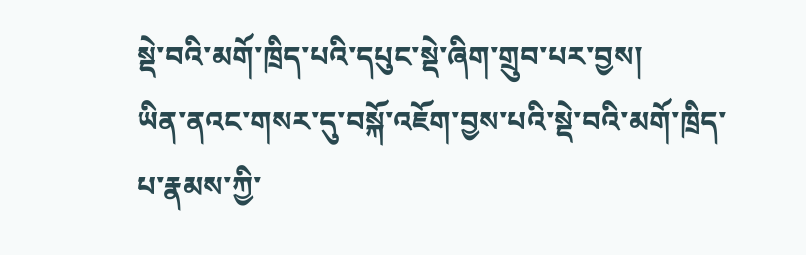སྡེ་བའི་མགོ་ཁྲིད་པའི་དཔུང་སྡེ་ཞིག་གྲུབ་པར་བྱས།
ཡིན་ནའང་གསར་དུ་བསྐོ་འཇོག་བྱས་པའི་སྡེ་བའི་མགོ་ཁྲིད་པ་རྣམས་ཀྱི་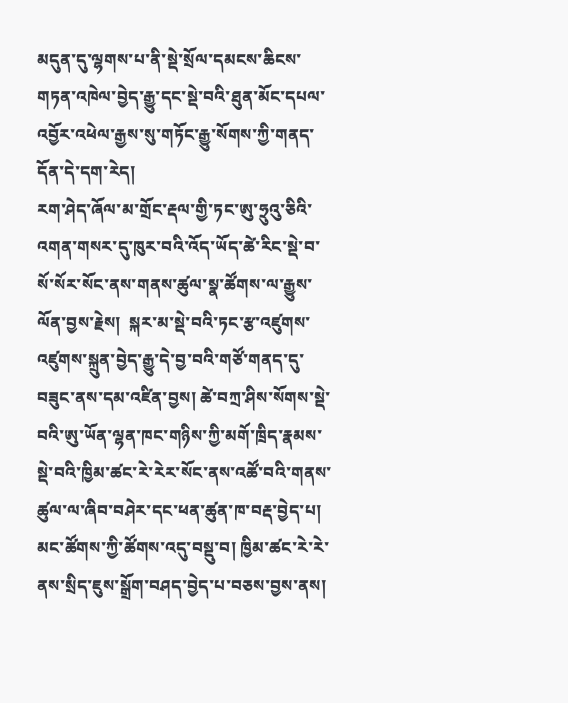མདུན་དུ་ལྷགས་པ་ནི་སྡེ་སྲོལ་དམངས་ཆིངས་གཏན་འཁེལ་བྱེད་རྒྱུ་དང་སྡེ་བའི་ཐུན་མོང་དཔལ་འབྱོར་འཕེལ་རྒྱས་སུ་གཏོང་རྒྱུ་སོགས་ཀྱི་གནད་དོན་དེ་དག་རེད།
རག་ཤེད་ཞོལ་མ་གྲོང་རྡལ་གྱི་ཏང་ཨུ་ཧྲུའུ་ཅིའི་འགན་གསར་དུ་ཁུར་བའི་འོད་ཡོད་ཚེ་རིང་སྡེ་བ་སོ་སོར་སོང་ནས་གནས་ཚུལ་སྣ་ཚོགས་ལ་རྒྱུས་ལོན་བྱས་རྗེས།  སྐར་མ་སྡེ་བའི་ཏང་རྩ་འཛུགས་འཛུགས་སྐྲུན་བྱེད་རྒྱུ་དེ་བྱ་བའི་གཙོ་གནད་དུ་བཟུང་ནས་དམ་འཛིན་བྱས། ཚེ་བཀྲ་ཤིས་སོགས་སྡེ་བའི་ཨུ་ཡོན་ལྷན་ཁང་གཉིས་ཀྱི་མགོ་ཁྲིད་རྣམས་སྡེ་བའི་ཁྱིམ་ཚང་རེ་རེར་སོང་ནས་འཚོ་བའི་གནས་ཚུལ་ལ་ཞིབ་བཤེར་དང་ཕན་ཚུན་ཁ་བརྡ་བྱེད་པ། མང་ཚོགས་ཀྱི་ཚོགས་འདུ་བསྡུ་བ། ཁྱིམ་ཚང་རེ་རེ་ནས་སྲིད་ཇུས་སྒྲོག་བཤད་བྱེད་པ་བཅས་བྱས་ནས།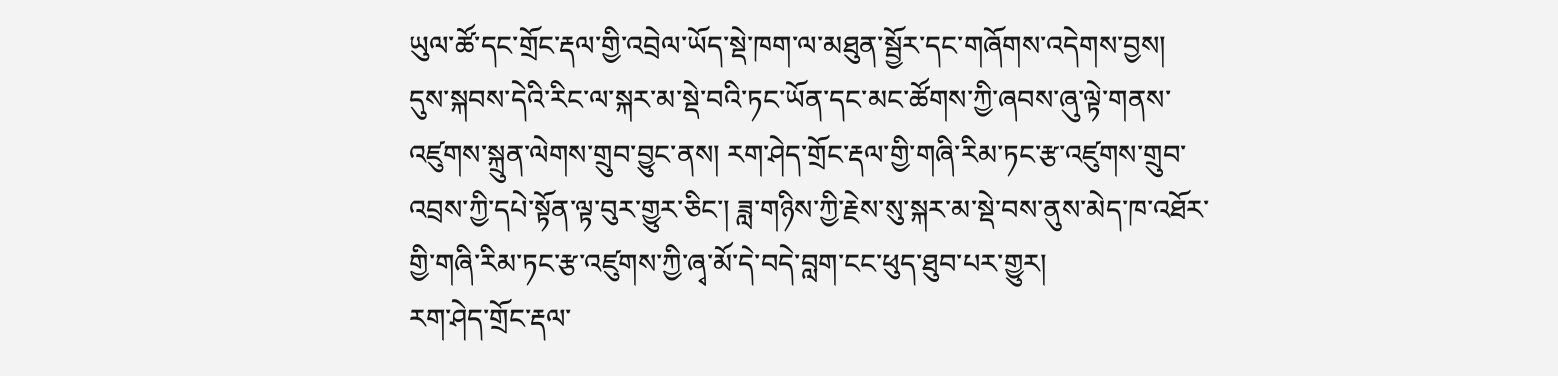ཡུལ་ཚོ་དང་གྲོང་རྡལ་གྱི་འབྲེལ་ཡོད་སྡེ་ཁག་ལ་མཐུན་སྦྱོར་དང་གཞོགས་འདེགས་བྱས།
དུས་སྐབས་དེའི་རིང་ལ་སྐར་མ་སྡེ་བའི་ཏང་ཡོན་དང་མང་ཚོགས་ཀྱི་ཞབས་ཞུ་ལྟེ་གནས་འཛུགས་སྐྲུན་ལེགས་གྲུབ་བྱུང་ནས། རག་ཤེད་གྲོང་རྡལ་གྱི་གཞི་རིམ་ཏང་རྩ་འཛུགས་གྲུབ་འབྲས་ཀྱི་དཔེ་སྟོན་ལྟ་བུར་གྱུར་ཅིང་། ཟླ་གཉིས་ཀྱི་རྗེས་སུ་སྐར་མ་སྡེ་བས་ནུས་མེད་ཁ་འཐོར་གྱི་གཞི་རིམ་ཏང་རྩ་འཛུགས་ཀྱི་ཞྭ་མོ་དེ་བདེ་བླག་ངང་ཕུད་ཐུབ་པར་གྱུར།
རག་ཤེད་གྲོང་རྡལ་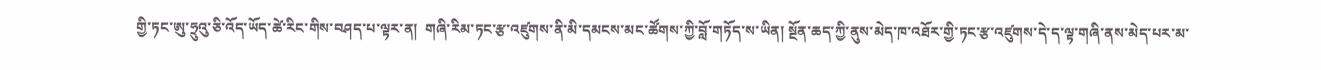གྱི་ཏང་ཨུ་ཧྲུའུ་ཅི་འོད་ཡོད་ཚེ་རིང་གིས་བཤད་པ་ལྟར་ན།  གཞི་རིམ་ཏང་རྩ་འཛུགས་ནི་མི་དམངས་མང་ཚོགས་ཀྱི་བློ་གཏོད་ས་ཡིན། སྔོན་ཆད་ཀྱི་ནུས་མེད་ཁ་འཐོར་གྱི་ཏང་རྩ་འཛུགས་དེ་ད་ལྟ་གཞི་ནས་མེད་པར་མ་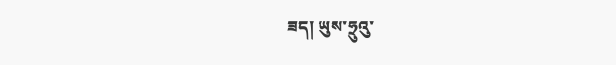ཟད། ཡུས་ཧྲུའུ་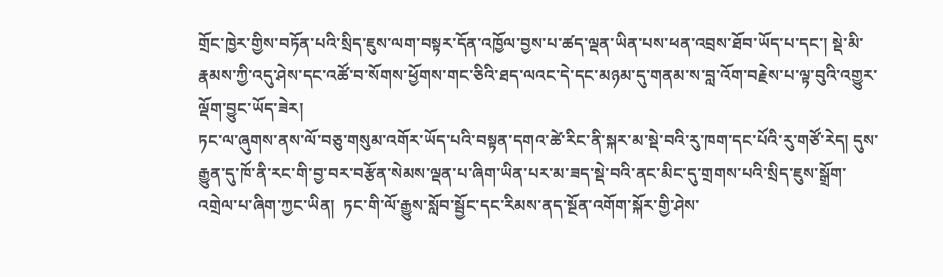གྲོང་ཁྱེར་གྱིས་བཏོན་པའི་སྲིད་ཇུས་ལག་བསྟར་དོན་འཁྱོལ་བྱས་པ་ཚད་ལྡན་ཡིན་པས་ཕན་འབྲས་ཐོབ་ཡོད་པ་དང་། སྡེ་མི་རྣམས་ཀྱི་འདུ་ཤེས་དང་འཚོ་བ་སོགས་ཕྱོགས་གང་ཅིའི་ཐད་ལའང་དེ་དང་མཉམ་དུ་གནམ་ས་བླ་འོག་བརྗེས་པ་ལྟ་བུའི་འགྱུར་ལྡོག་བྱུང་ཡོད་ཟེར།
ཏང་ལ་ཞུགས་ནས་ལོ་བཅུ་གསུམ་འགོར་ཡོད་པའི་བསྟན་དགའ་ཚེ་རིང་ནི་སྐར་མ་སྡེ་བའི་རུ་ཁག་དང་པོའི་རུ་གཙོ་རེད། དུས་རྒྱུན་དུ་ཁོ་ནི་རང་གི་བྱ་བར་བརྩོན་སེམས་ལྡན་པ་ཞིག་ཡིན་པར་མ་ཟད་སྡེ་བའི་ནང་མིང་དུ་གྲགས་པའི་སྲིད་ཇུས་སྒྲོག་འགྲེལ་པ་ཞིག་ཀྱང་ཡིན།  ཏང་གི་ལོ་རྒྱུས་སློབ་སྦྱོང་དང་རིམས་ནད་སྔོན་འགོག་སྐོར་གྱི་ཤེས་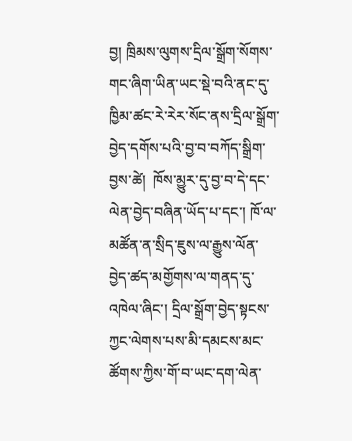བྱ། ཁྲིམས་ལུགས་དྲིལ་སྒྲོག་སོགས་གང་ཞིག་ཡིན་ཡང་སྡེ་བའི་ནང་དུ་ཁྱིམ་ཚང་རེ་རེར་སོང་ནས་དྲིལ་སྒྲོག་བྱེད་དགོས་པའི་བྱ་བ་བཀོད་སྒྲིག་བྱས་ཚེ།  ཁོས་མྱུར་དུ་བྱ་བ་དེ་དང་ལེན་བྱེད་བཞིན་ཡོད་པ་དང་། ཁོ་ལ་མཚོན་ན་སྲིད་ཇུས་ལ་རྒྱུས་ལོན་བྱེད་ཚད་མགྱོགས་ལ་གནད་དུ་འཁེལ་ཞིང་། དྲིལ་སྒྲོག་བྱེད་སྟངས་ཀྱང་ལེགས་པས་མི་དམངས་མང་ཚོགས་ཀྱིས་གོ་བ་ཡང་དག་ལེན་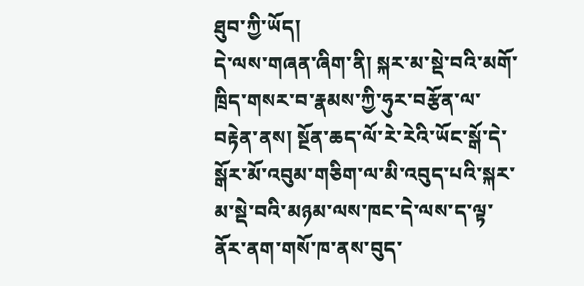ཐུབ་ཀྱི་ཡོད།
དེ་ལས་གཞན་ཞིག་ནི། སྐར་མ་སྡེ་བའི་མགོ་ཁྲིད་གསར་བ་རྣམས་ཀྱི་ཧུར་བརྩོན་ལ་བརྟེན་ནས། སྔོན་ཆད་ལོ་རེ་རེའི་ཡོང་སྒོ་དེ་སྒོར་མོ་འབུམ་གཅིག་ལ་མི་འབུད་པའི་སྐར་མ་སྡེ་བའི་མཉམ་ལས་ཁང་དེ་ལས་ད་ལྟ་ནོར་ནག་གསོ་ཁ་ནས་བུད་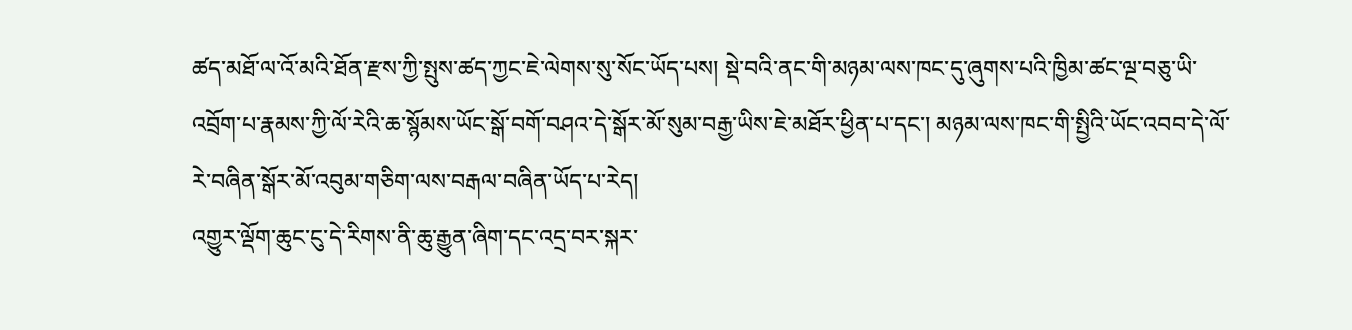ཚད་མཐོ་ལ་འོ་མའི་ཐོན་རྫས་ཀྱི་སྤུས་ཚད་ཀྱང་ཇེ་ལེགས་སུ་སོང་ཡོད་པས། སྡེ་བའི་ནང་གི་མཉམ་ལས་ཁང་དུ་ཞུགས་པའི་ཁྱིམ་ཚང་ལྔ་བཅུ་ཡི་འབྲོག་པ་རྣམས་ཀྱི་ལོ་རེའི་ཆ་སྙོམས་ཡོང་སྒོ་བགོ་བཤའ་དེ་སྒོར་མོ་སུམ་བརྒྱ་ཡིས་ཇེ་མཐོར་ཕྱིན་པ་དང་། མཉམ་ལས་ཁང་གི་སྤྱིའི་ཡོང་འབབ་དེ་ལོ་རེ་བཞིན་སྒོར་མོ་འབུམ་གཅིག་ལས་བརྒལ་བཞིན་ཡོད་པ་རེད།
འགྱུར་ལྡོག་ཆུང་ངུ་དེ་རིགས་ནི་ཆུ་རྒྱུན་ཞིག་དང་འདྲ་བར་སྐར་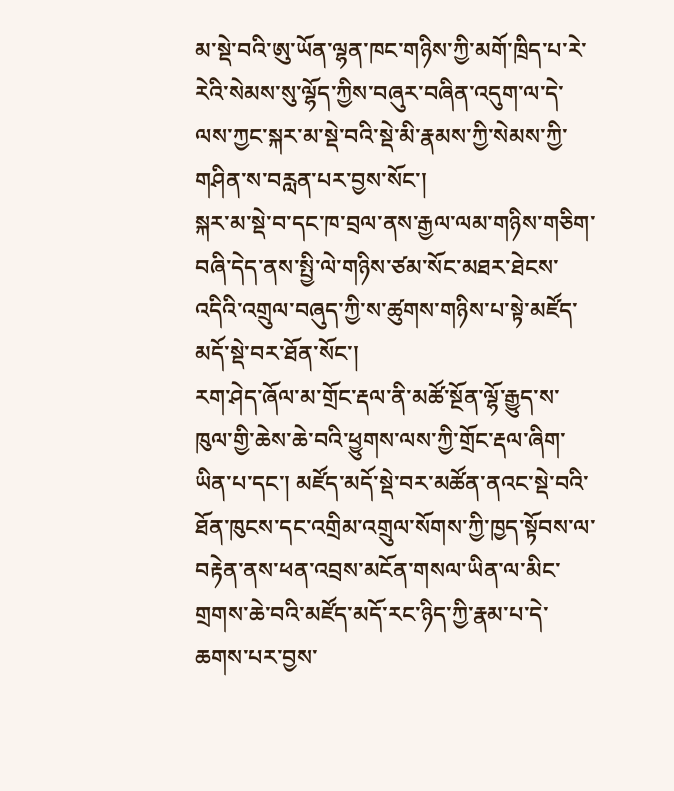མ་སྡེ་བའི་ཨུ་ཡོན་ལྷན་ཁང་གཉིས་ཀྱི་མགོ་ཁྲིད་པ་རེ་རེའི་སེམས་སུ་ལྷོད་ཀྱིས་བཞུར་བཞིན་འདུག་ལ་དེ་ལས་ཀྱང་སྐར་མ་སྡེ་བའི་སྡེ་མི་རྣམས་ཀྱི་སེམས་ཀྱི་གཤིན་ས་བརླན་པར་བྱས་སོང་།
སྐར་མ་སྡེ་བ་དང་ཁ་བྲལ་ནས་རྒྱལ་ལམ་གཉིས་གཅིག་བཞི་དེད་ནས་སྤྱི་ལེ་གཉིས་ཙམ་སོང་མཐར་ཐེངས་འདིའི་འགྲུལ་བཞུད་ཀྱི་ས་ཚུགས་གཉིས་པ་སྟེ་མཛོད་མདོ་སྡེ་བར་ཐོན་སོང་།
རག་ཤེད་ཞོལ་མ་གྲོང་རྡལ་ནི་མཚོ་སྔོན་ལྷོ་རྒྱུད་ས་ཁུལ་གྱི་ཆེས་ཆེ་བའི་ཕྱུགས་ལས་ཀྱི་གྲོང་རྡལ་ཞིག་ཡིན་པ་དང་། མཛོད་མདོ་སྡེ་བར་མཚོན་ནའང་སྡེ་བའི་ཐོན་ཁུངས་དང་འགྲིམ་འགྲུལ་སོགས་ཀྱི་ཁྱད་སྟོབས་ལ་བརྟེན་ནས་ཕན་འབྲས་མངོན་གསལ་ཡིན་ལ་མིང་གྲགས་ཆེ་བའི་མཛོད་མདོ་རང་ཉིད་ཀྱི་རྣམ་པ་དེ་ཆགས་པར་བྱས་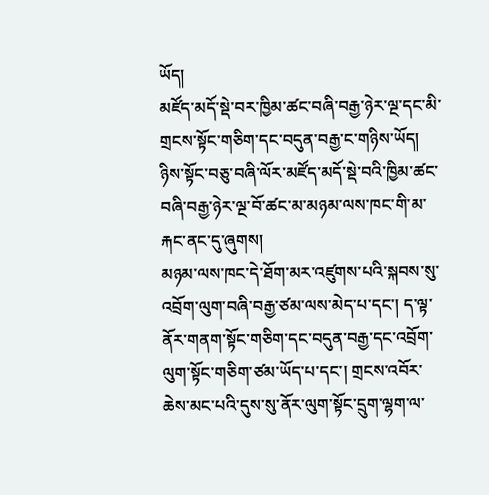ཡོད།
མཛོད་མདོ་སྡེ་བར་ཁྱིམ་ཚང་བཞི་བརྒྱ་ཉེར་ལྔ་དང་མི་གྲངས་སྟོང་གཅིག་དང་བདུན་བརྒྱ་ང་གཉིས་ཡོད། ཉིས་སྟོང་བཅུ་བཞི་ལོར་མཛོད་མདོ་སྡེ་བའི་ཁྱིམ་ཚང་བཞི་བརྒྱ་ཉེར་ལྔ་བོ་ཚང་མ་མཉམ་ལས་ཁང་གི་མ་རྐང་ནང་དུ་ཞུགས།
མཉམ་ལས་ཁང་དེ་ཐོག་མར་འཛུགས་པའི་སྐབས་སུ་འབྲོག་ལུག་བཞི་བརྒྱ་ཙམ་ལས་མེད་པ་དང་། ད་ལྟ་ནོར་གནག་སྟོང་གཅིག་དང་བདུན་བརྒྱ་དང་འབྲོག་ལུག་སྟོང་གཅིག་ཙམ་ཡོད་པ་དང་། གྲངས་འབོར་ཆེས་མང་པའི་དུས་སུ་ནོར་ལུག་སྟོང་དྲུག་ལྷག་ལ་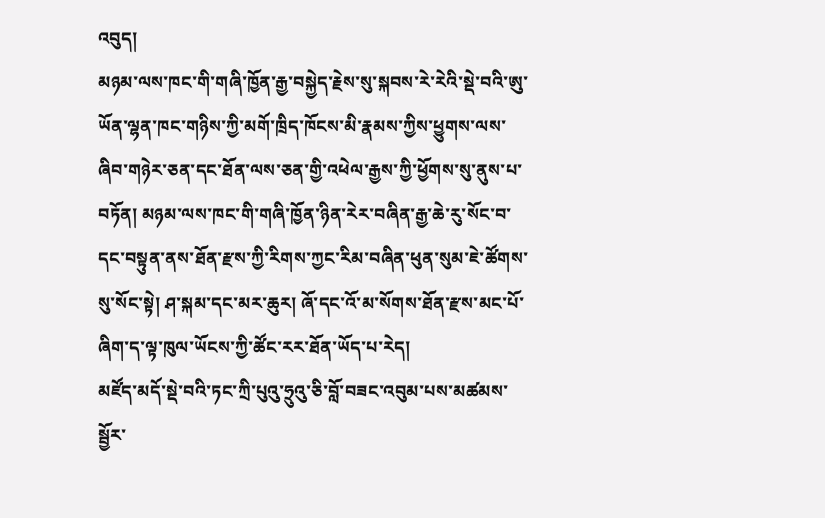འབུད།
མཉམ་ལས་ཁང་གི་གཞི་ཁྱོན་རྒྱ་བསྐྱེད་རྗེས་སུ་སྐབས་རེ་རེའི་སྡེ་བའི་ཨུ་ཡོན་ལྷན་ཁང་གཉིས་ཀྱི་མགོ་ཁྲིད་ཁོངས་མི་རྣམས་ཀྱིས་ཕྱུགས་ལས་ཞིབ་གཉེར་ཅན་དང་ཐོན་ལས་ཅན་གྱི་འཕེལ་རྒྱས་ཀྱི་ཕྱོགས་སུ་ནུས་པ་བཏོན། མཉམ་ལས་ཁང་གི་གཞི་ཁྱོན་ཉིན་རེར་བཞིན་རྒྱ་ཆེ་རུ་སོང་བ་དང་བསྟུན་ནས་ཐོན་རྫས་ཀྱི་རིགས་ཀྱང་རིམ་བཞིན་ཕུན་སུམ་ཇེ་ཚོགས་སུ་སོང་སྟེ། ཤ་སྐམ་དང་མར་ཆུར། ཞོ་དང་འོ་མ་སོགས་ཐོན་རྫས་མང་པོ་ཞིག་ད་ལྟ་ཁུལ་ཡོངས་ཀྱི་ཚོང་རར་ཐོན་ཡོད་པ་རེད།
མཛོད་མདོ་སྡེ་བའི་ཏང་ཀྲི་པུའུ་ཧྲུའུ་ཅི་བློ་བཟང་འབུམ་པས་མཚམས་སྦྱོར་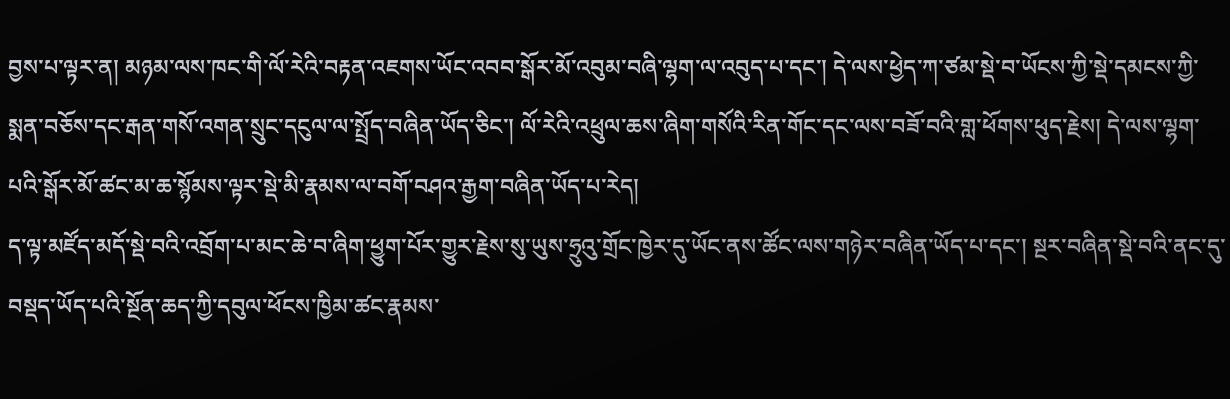བྱས་པ་ལྟར་ན། མཉམ་ལས་ཁང་གི་ལོ་རེའི་བརྟན་འཇགས་ཡོང་འབབ་སྒོར་མོ་འབུམ་བཞི་ལྷག་ལ་འབུད་པ་དང་། དེ་ལས་ཕྱེད་ཀ་ཙམ་སྡེ་བ་ཡོངས་ཀྱི་སྡེ་དམངས་ཀྱི་སྨན་བཅོས་དང་རྒན་གསོ་འགན་སྲུང་དངུལ་ལ་སྤྲོད་བཞིན་ཡོད་ཅིང་། ལོ་རེའི་འཕྲུལ་ཆས་ཞིག་གསོའི་རིན་གོང་དང་ལས་བཟོ་བའི་གླ་ཕོགས་ཕུད་རྗེས། དེ་ལས་ལྷག་པའི་སྒོར་མོ་ཚང་མ་ཆ་སྙོམས་ལྟར་སྡེ་མི་རྣམས་ལ་བགོ་བཤའ་རྒྱག་བཞིན་ཡོད་པ་རེད།
ད་ལྟ་མཛོད་མདོ་སྡེ་བའི་འབྲོག་པ་མང་ཆེ་བ་ཞིག་ཕྱུག་པོར་གྱུར་རྗེས་སུ་ཡུས་ཧྲུའུ་གྲོང་ཁྱེར་དུ་ཡོང་ནས་ཚོང་ལས་གཉེར་བཞིན་ཡོད་པ་དང་། སྔར་བཞིན་སྡེ་བའི་ནང་དུ་བསྡད་ཡོད་པའི་སྔོན་ཆད་ཀྱི་དབུལ་ཕོངས་ཁྱིམ་ཚང་རྣམས་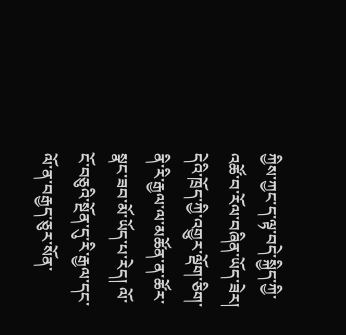ཀྱིས་ཀྱང་ད་ལྟ་བདེ་སྐྱིད་ཀྱི་འཚོ་བ་རོལ་བཞིན་ཡོད་ཟེར།
དེའི་ཁྲོད་ཀྱི་འགྱུར་ལྡོག་ཅིག་ནི་རི་རྒྱལ་ལ་མཚོན་ན་ཚོར་སྣང་ཟབ་མོ་ཡོད་པ་རེད། ལོ་ངོ་བཅུའི་སྔོན་དུ་རི་རྒྱལ་དང་ལོ་ན་བརྒྱད་ཅུར་སོན་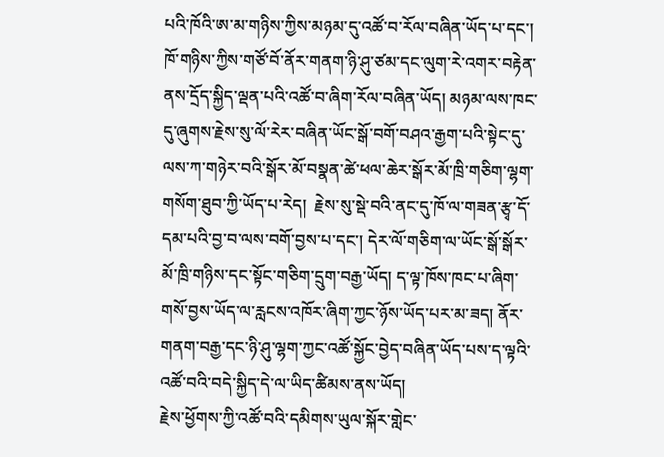པའི་ཁོའི་ཨ་མ་གཉིས་ཀྱིས་མཉམ་དུ་འཚོ་བ་རོལ་བཞིན་ཡོད་པ་དང་། ཁོ་གཉིས་ཀྱིས་གཙོ་བོ་ནོར་གནག་ཉི་ཤུ་ཙམ་དང་ལུག་རེ་འགར་བརྟེན་ནས་དྲོད་སྐྱིད་ལྡན་པའི་འཚོ་བ་ཞིག་རོལ་བཞིན་ཡོད། མཉམ་ལས་ཁང་དུ་ཞུགས་རྗེས་སུ་ལོ་རེར་བཞིན་ཡོང་སྒོ་བགོ་བཤའ་རྒྱག་པའི་སྟེང་དུ་ལས་ཀ་གཉེར་བའི་སྒོར་མོ་བསྣན་ཚེ་ཕལ་ཆེར་སྒོར་མོ་ཁྲི་གཅིག་ལྷག་གསོག་ཐུབ་ཀྱི་ཡོད་པ་རེད།  རྗེས་སུ་སྡེ་བའི་ནང་དུ་ཁོ་ལ་གཟན་རྩྭ་དོ་དམ་པའི་བྱ་བ་ལས་བགོ་བྱས་པ་དང་། དེར་ལོ་གཅིག་ལ་ཡོང་སྒོ་སྒོར་མོ་ཁྲི་གཉིས་དང་སྟོང་གཅིག་དྲུག་བརྒྱ་ཡོད། ད་ལྟ་ཁོས་ཁང་པ་ཞིག་གསོ་བྱས་ཡོད་ལ་རླངས་འཁོར་ཞིག་ཀྱང་ཉོས་ཡོད་པར་མ་ཟད། ནོར་གནག་བརྒྱ་དང་ཉི་ཤུ་ལྷག་ཀྱང་འཚོ་སྐྱོང་བྱེད་བཞིན་ཡོད་པས་ད་ལྟའི་འཚོ་བའི་བདེ་སྐྱིད་དེ་ལ་ཡིད་ཚིམས་ནས་ཡོད།
རྗེས་ཕྱོགས་ཀྱི་འཚོ་བའི་དམིགས་ཡུལ་སྐོར་གླེང་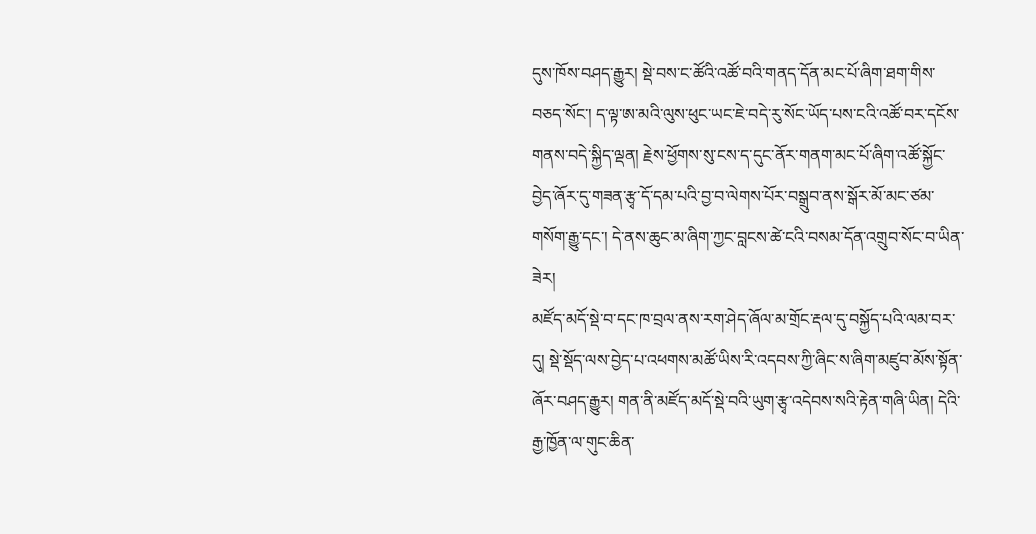དུས་ཁོས་བཤད་རྒྱུར། སྡེ་བས་ང་ཚོའི་འཚོ་བའི་གནད་དོན་མང་པོ་ཞིག་ཐག་གིས་བཅད་སོང་། ད་ལྟ་ཨ་མའི་ལུས་ཕུང་ཡང་ཇེ་བདེ་རུ་སོང་ཡོད་པས་ངའི་འཚོ་བར་དངོས་གནས་བདེ་སྐྱིད་ལྡན། རྗེས་ཕྱོགས་སུ་ངས་ད་དུང་ནོར་གནག་མང་པོ་ཞིག་འཚོ་སྐྱོང་བྱེད་ཞོར་དུ་གཟན་རྩྭ་དོ་དམ་པའི་བྱ་བ་ལེགས་པོར་བསྒྲུབ་ནས་སྒོར་མོ་མང་ཙམ་གསོག་རྒྱུ་དང་། དེ་ནས་ཆུང་མ་ཞིག་ཀྱང་བླངས་ཚེ་ངའི་བསམ་དོན་འགྲུབ་སོང་བ་ཡིན་ཟེར།
མཛོད་མདོ་སྡེ་བ་དང་ཁ་བྲལ་ནས་རག་ཤེད་ཞོལ་མ་གྲོང་རྡལ་དུ་བསྐྱོད་པའི་ལམ་བར་དུ། སྡེ་སྡོད་ལས་བྱེད་པ་འཕགས་མཚོ་ཡིས་རི་འདབས་ཀྱི་ཞིང་ས་ཞིག་མཛུབ་མོས་སྟོན་ཞོར་བཤད་རྒྱུར། གན་ནི་མཛོད་མདོ་སྡེ་བའི་ཡུག་རྩྭ་འདེབས་སའི་རྟེན་གཞི་ཡིན། དེའི་རྒྱ་ཁྱོན་ལ་གུང་ཆིན་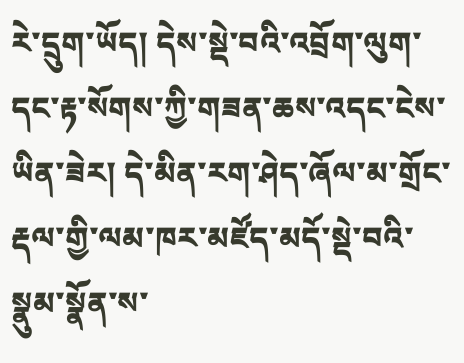རེ་དྲུག་ཡོད། དེས་སྡེ་བའི་འབྲོག་ལུག་དང་རྟ་སོགས་ཀྱི་གཟན་ཆས་འདང་ངེས་ཡིན་ཟེར། དེ་མིན་རག་ཤེད་ཞོལ་མ་གྲོང་རྡལ་གྱི་ལམ་ཁར་མཛོད་མདོ་སྡེ་བའི་སྣུམ་སྣོན་ས་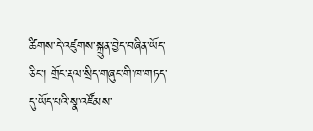ཚིགས་དེ་འཛུགས་སྐྲུན་བྱེད་བཞིན་ཡོད་ཅིང་། གྲོང་རྡལ་སྲིད་གཞུང་གི་ཁ་གཏད་དུ་ཡོད་པའི་སྣ་འཛོམས་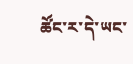ཚོང་ར་དེ་ཡང་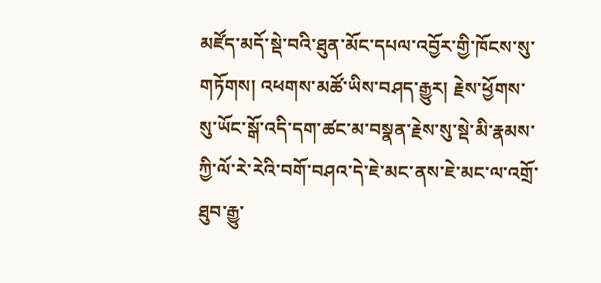མཛོད་མདོ་སྡེ་བའི་ཐུན་མོང་དཔལ་འབྱོར་གྱི་ཁོངས་སུ་གཏོགས། འཕགས་མཚོ་ཡིས་བཤད་རྒྱུར། རྗེས་ཕྱོགས་སུ་ཡོང་སྒོ་འདི་དག་ཚང་མ་བསྣན་རྗེས་སུ་སྡེ་མི་རྣམས་ཀྱི་ལོ་རེ་རེའི་བགོ་བཤའ་དེ་ཇེ་མང་ནས་ཇེ་མང་ལ་འགྲོ་ཐུབ་རྒྱུ་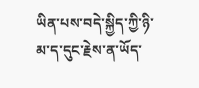ཡིན་པས་བདེ་སྐྱིད་ཀྱི་ཉི་མ་ད་དུང་རྗེས་ན་ཡོད་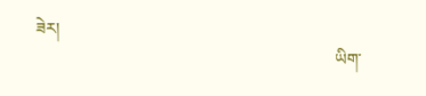ཟེར།
                                                                        ཡིག་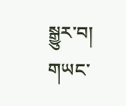སྒྱུར་བ། གཡང་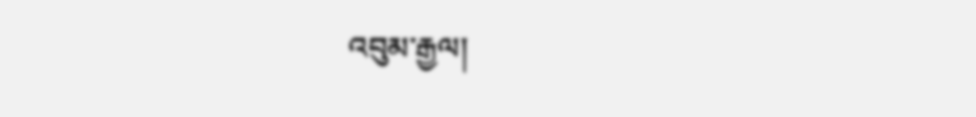འབུམ་རྒྱལ།